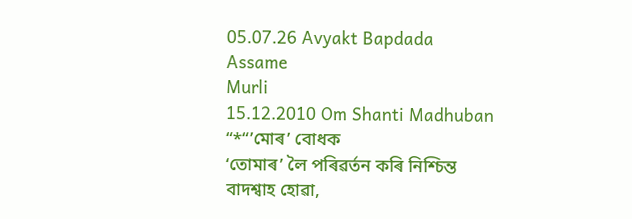05.07.26 Avyakt Bapdada
Assame
Murli
15.12.2010 Om Shanti Madhuban
“*“’মোৰ’ বোধক
‘তোমাৰ’ লৈ পৰিৱৰ্তন কৰি নিশ্চিন্ত বাদশ্বাহ হোৱা,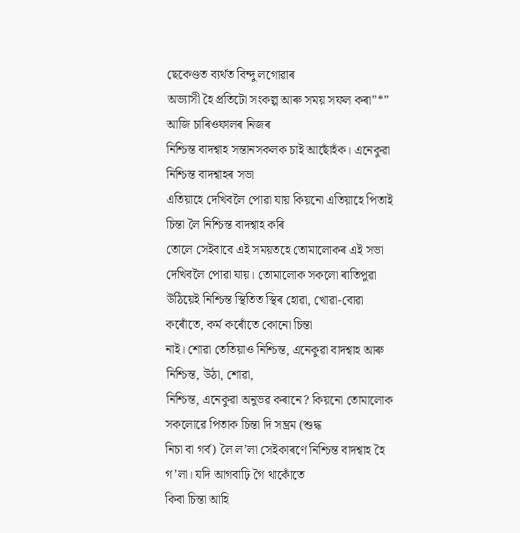ছেকেণ্ডত ব্যৰ্থত বিন্দু লগোৱাৰ
অভ্যাসী হৈ প্ৰতিটো সংকল্প আৰু সময় সফল কৰা”*”
আজি চাৰিওফালৰ নিজৰ
নিশ্চিন্ত বাদশ্বাহ সন্তানসকলক চাই আছোঁহঁক। এনেকুৱা নিশ্চিন্ত বাদশ্বাহৰ সভা
এতিয়াহে দেখিবলৈ পোৱা যায় কিয়নো এতিয়াহে পিতাই চিন্তা লৈ নিশ্চিন্ত বাদশ্বাহ কৰি
তোলে সেইবাবে এই সময়তহে তোমালোকৰ এই সভা দেখিবলৈ পোৱা যায়। তোমালোক সকলো ৰাতিপুৱা
উঠিয়েই নিশ্চিন্ত স্থিতিত স্থিৰ হোৱা, খোৱা-বোৱা কৰোঁতে, কৰ্ম কৰোঁতে কোনো চিন্তা
নাই। শোৱা তেতিয়াও নিশ্চিন্ত, এনেকুৱা বাদশ্বাহ আৰু নিশ্চিন্ত, উঠা, শোৱা,
নিশ্চিন্ত, এনেকুৱা অনুভৱ কৰানে? কিয়নো তোমালোক সকলোৱে পিতাক চিন্তা দি সম্ভ্ৰম (শুদ্ধ
নিচা বা গৰ্ব) লৈ ল’লা সেইকাৰণে নিশ্চিন্ত বাদশ্বাহ হৈ গ’লা। যদি আগবাঢ়ি গৈ থাকোঁতে
কিবা চিন্তা আহি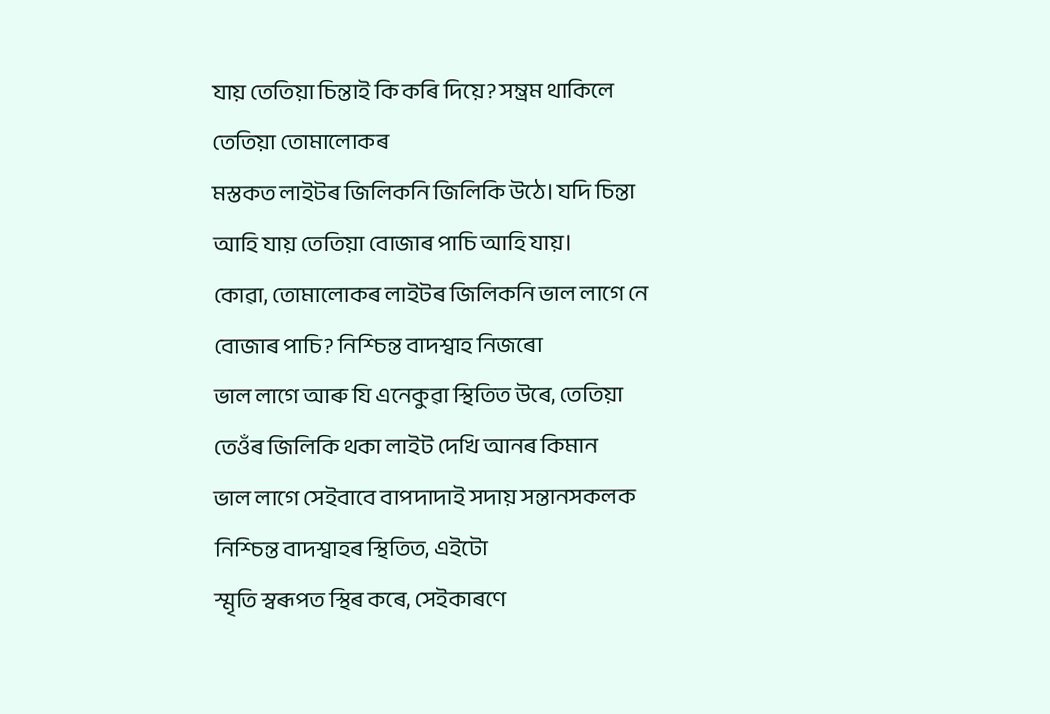যায় তেতিয়া চিন্তাই কি কৰি দিয়ে? সম্ভ্ৰম থাকিলে তেতিয়া তোমালোকৰ
মস্তকত লাইটৰ জিলিকনি জিলিকি উঠে। যদি চিন্তা আহি যায় তেতিয়া বোজাৰ পাচি আহি যায়।
কোৱা, তোমালোকৰ লাইটৰ জিলিকনি ভাল লাগে নে বোজাৰ পাচি? নিশ্চিন্ত বাদশ্বাহ নিজৰো
ভাল লাগে আৰু যি এনেকুৱা স্থিতিত উৰে, তেতিয়া তেওঁৰ জিলিকি থকা লাইট দেখি আনৰ কিমান
ভাল লাগে সেইবাবে বাপদাদাই সদায় সন্তানসকলক নিশ্চিন্ত বাদশ্বাহৰ স্থিতিত, এইটো
স্মৃতি স্বৰূপত স্থিৰ কৰে, সেইকাৰণে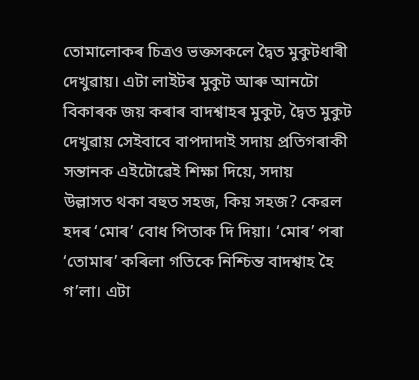তোমালোকৰ চিত্ৰও ভক্তসকলে দ্বৈত মুকুটধাৰী
দেখুৱায়। এটা লাইটৰ মুকুট আৰু আনটো বিকাৰক জয় কৰাৰ বাদশ্বাহৰ মুকুট, দ্বৈত মুকুট
দেখুৱায় সেইবাবে বাপদাদাই সদায় প্ৰতিগৰাকী সন্তানক এইটোৱেই শিক্ষা দিয়ে, সদায়
উল্লাসত থকা বহুত সহজ, কিয় সহজ? কেৱল হদৰ ‘মোৰ’ বোধ পিতাক দি দিয়া। ‘মোৰ’ পৰা
‘তোমাৰ’ কৰিলা গতিকে নিশ্চিন্ত বাদশ্বাহ হৈ গ’লা। এটা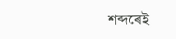শব্দৰেই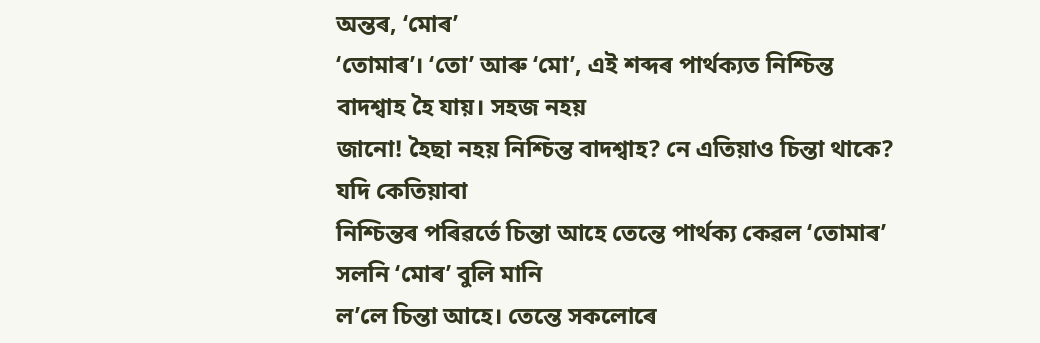অন্তৰ, ‘মোৰ’
‘তোমাৰ’। ‘তো’ আৰু ‘মো’, এই শব্দৰ পাৰ্থক্যত নিশ্চিন্ত বাদশ্বাহ হৈ যায়। সহজ নহয়
জানো! হৈছা নহয় নিশ্চিন্ত বাদশ্বাহ? নে এতিয়াও চিন্তা থাকে? যদি কেতিয়াবা
নিশ্চিন্তৰ পৰিৱৰ্তে চিন্তা আহে তেন্তে পাৰ্থক্য কেৱল ‘তোমাৰ’ সলনি ‘মোৰ’ বুলি মানি
ল’লে চিন্তা আহে। তেন্তে সকলোৰে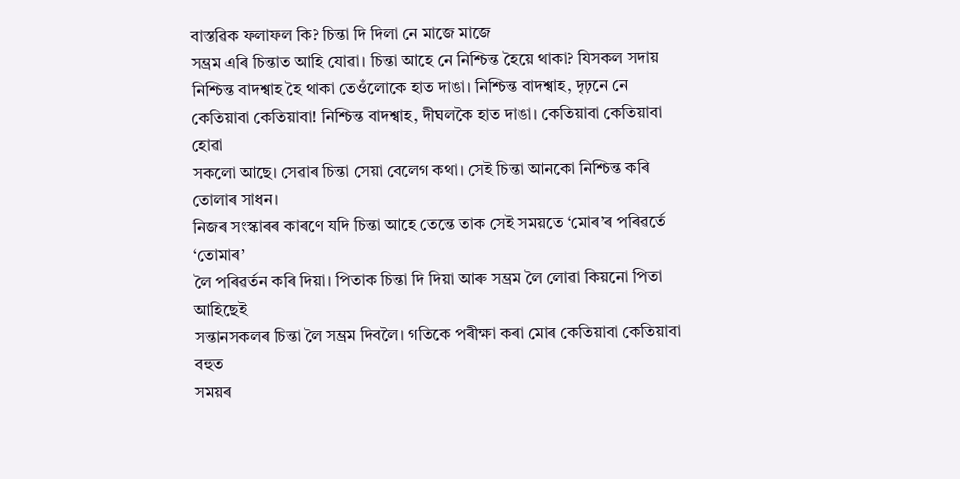বাস্তৱিক ফলাফল কি? চিন্তা দি দিলা নে মাজে মাজে
সম্ভ্ৰম এৰি চিন্তাত আহি যোৱা। চিন্তা আহে নে নিশ্চিন্ত হৈয়ে থাকা? যিসকল সদায়
নিশ্চিন্ত বাদশ্বাহ হৈ থাকা তেওঁলোকে হাত দাঙা। নিশ্চিন্ত বাদশ্বাহ, দৃঢ়নে নে
কেতিয়াবা কেতিয়াবা! নিশ্চিন্ত বাদশ্বাহ, দীঘলকৈ হাত দাঙা। কেতিয়াবা কেতিয়াবা হোৱা
সকলো আছে। সেৱাৰ চিন্তা সেয়া বেলেগ কথা। সেই চিন্তা আনকো নিশ্চিন্ত কৰি তোলাৰ সাধন।
নিজৰ সংস্কাৰৰ কাৰণে যদি চিন্তা আহে তেন্তে তাক সেই সময়তে ‘মোৰ’ৰ পৰিৱৰ্তে ‘তোমাৰ’
লৈ পৰিৱৰ্তন কৰি দিয়া। পিতাক চিন্তা দি দিয়া আৰু সম্ভ্ৰম লৈ লোৱা কিয়নো পিতা আহিছেই
সন্তানসকলৰ চিন্তা লৈ সম্ভ্ৰম দিবলৈ। গতিকে পৰীক্ষা কৰা মোৰ কেতিয়াবা কেতিয়াবা বহুত
সময়ৰ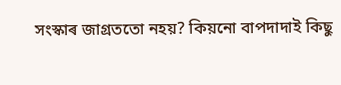সংস্কাৰ জাগ্ৰততো নহয়? কিয়নো বাপদাদাই কিছু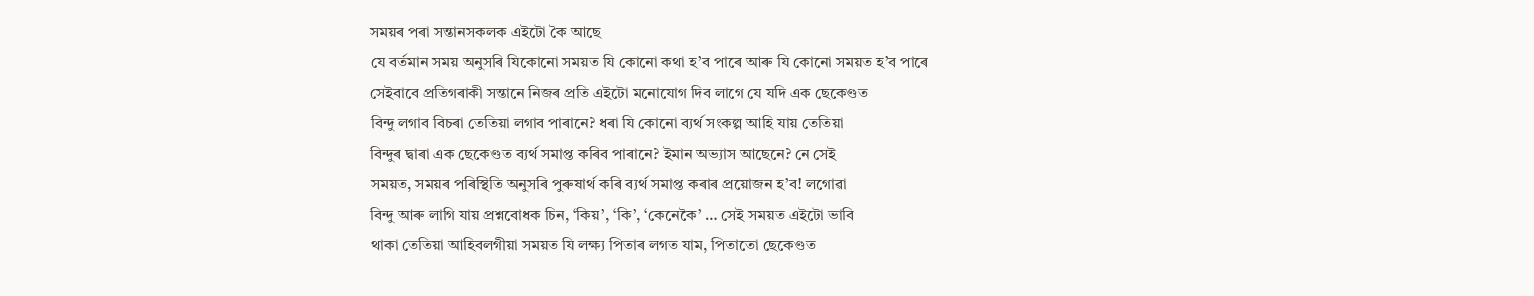সময়ৰ পৰা সন্তানসকলক এইটো কৈ আছে
যে বৰ্তমান সময় অনুসৰি যিকোনো সময়ত যি কোনো কথা হ’ব পাৰে আৰু যি কোনো সময়ত হ’ব পাৰে
সেইবাবে প্ৰতিগৰাকী সন্তানে নিজৰ প্ৰতি এইটো মনোযোগ দিব লাগে যে যদি এক ছেকেণ্ডত
বিন্দু লগাব বিচৰা তেতিয়া লগাব পাৰানে? ধৰা যি কোনো ব্যৰ্থ সংকল্প আহি যায় তেতিয়া
বিন্দুৰ দ্বাৰা এক ছেকেণ্ডত ব্যৰ্থ সমাপ্ত কৰিব পাৰানে? ইমান অভ্যাস আছেনে? নে সেই
সময়ত, সময়ৰ পৰিস্থিতি অনুসৰি পুৰুষাৰ্থ কৰি ব্যৰ্থ সমাপ্ত কৰাৰ প্ৰয়োজন হ’ব! লগোৱা
বিন্দু আৰু লাগি যায় প্ৰশ্নবোধক চিন, ‘কিয়’, ‘কি’, ‘কেনেকৈ’ … সেই সময়ত এইটো ভাবি
থাকা তেতিয়া আহিবলগীয়া সময়ত যি লক্ষ্য পিতাৰ লগত যাম, পিতাতো ছেকেণ্ডত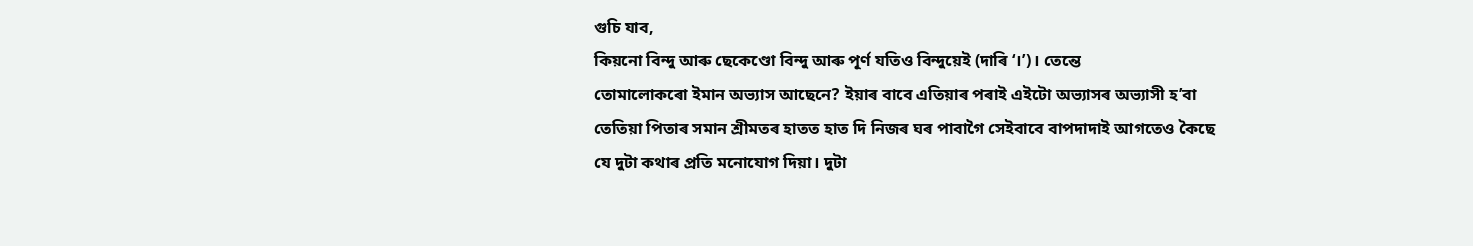গুচি যাব,
কিয়নো বিন্দু আৰু ছেকেণ্ডো বিন্দু আৰু পূৰ্ণ যতিও বিন্দুয়েই (দাৰি ‘।’)। তেন্তে
তোমালোকৰো ইমান অভ্যাস আছেনে? ইয়াৰ বাবে এতিয়াৰ পৰাই এইটো অভ্যাসৰ অভ্যাসী হ’বা
তেতিয়া পিতাৰ সমান শ্ৰীমতৰ হাতত হাত দি নিজৰ ঘৰ পাবাগৈ সেইবাবে বাপদাদাই আগতেও কৈছে
যে দুটা কথাৰ প্ৰতি মনোযোগ দিয়া। দুটা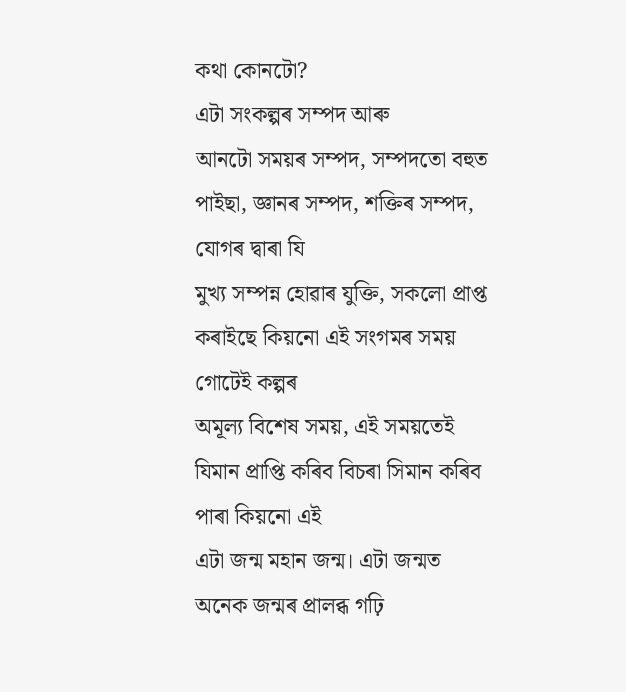কথা কোনটো?
এটা সংকল্পৰ সম্পদ আৰু
আনটো সময়ৰ সম্পদ, সম্পদতো বহুত পাইছা, জ্ঞানৰ সম্পদ, শক্তিৰ সম্পদ, যোগৰ দ্বাৰা যি
মুখ্য সম্পন্ন হোৱাৰ যুক্তি, সকলো প্ৰাপ্ত কৰাইছে কিয়নো এই সংগমৰ সময় গোটেই কল্পৰ
অমূল্য বিশেষ সময়, এই সময়তেই যিমান প্ৰাপ্তি কৰিব বিচৰা সিমান কৰিব পাৰা কিয়নো এই
এটা জন্ম মহান জন্ম। এটা জন্মত অনেক জন্মৰ প্ৰালব্ধ গঢ়ি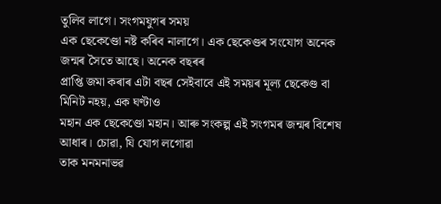তুলিব লাগে। সংগমযুগৰ সময়
এক ছেকেণ্ডো নষ্ট কৰিব নালাগে। এক ছেকেণ্ডৰ সংযোগ অনেক জন্মৰ সৈতে আছে। অনেক বছৰৰ
প্ৰাপ্তি জমা কৰাৰ এটা বছৰ সেইবাবে এই সময়ৰ মূল্য ছেকেণ্ড বা মিনিট নহয়, এক ঘণ্টাও
মহান এক ছেকেণ্ডো মহান। আৰু সংকল্প এই সংগমৰ জন্মৰ বিশেষ আধাৰ। চোৱা, যি যোগ লগোৱা
তাক মনমনাভৱ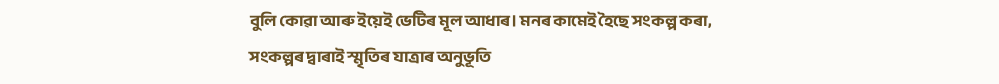বুলি কোৱা আৰু ইয়েই ভেটিৰ মূল আধাৰ। মনৰ কামেই হৈছে সংকল্প কৰা,
সংকল্পৰ দ্বাৰাই স্মৃতিৰ যাত্ৰাৰ অনুভূতি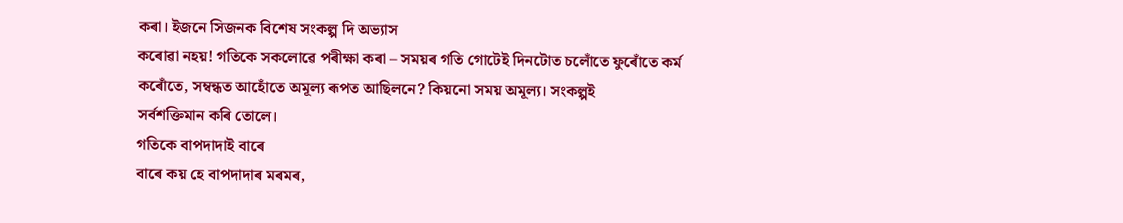কৰা। ইজনে সিজনক বিশেষ সংকল্প দি অভ্যাস
কৰোৱা নহয়! গতিকে সকলোৱে পৰীক্ষা কৰা – সময়ৰ গতি গোটেই দিনটোত চলোঁতে ফুৰোঁতে কৰ্ম
কৰোঁতে, সম্বন্ধত আহোঁতে অমূল্য ৰূপত আছিলনে? কিয়নো সময় অমূল্য। সংকল্পই
সৰ্বশক্তিমান কৰি তোলে।
গতিকে বাপদাদাই বাৰে
বাৰে কয় হে বাপদাদাৰ মৰমৰ,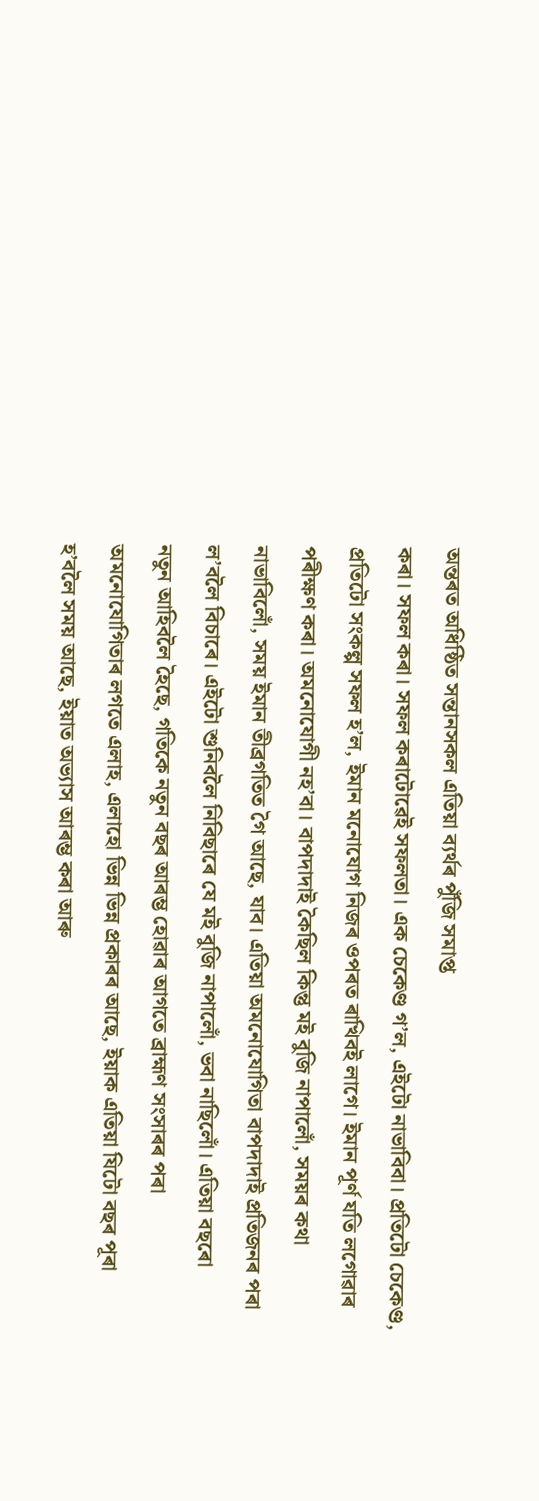অন্তৰত অধিষ্ঠিত সন্তানসকল এতিয়া ব্যৰ্থৰ পুঁজি সমাপ্ত
কৰা। সফল কৰা। সফল কৰাটোৱেই সফলতা। এক চেকেণ্ড গ’ল, এইটো নাভাবিবা। প্ৰতিটো চেকেণ্ড,
প্ৰতিটো সংকল্প সফল হ’ল, ইমান মনোযোগ নিজৰ ওপৰত ৰাখিবই লাগে। ইমান পূৰ্ণ যতি লগোৱাৰ
পৰীক্ষণ কৰা। অমনোযোগী নহ’বা। বাপদাদাই কৈছিল কিন্তু মই বুজি নাপালোঁ, সময়ৰ কথা
নাভাবিলোঁ, সময় ইমান তীব্ৰগতিত গৈ আছে, যাব। এতিয়া অমনোযোগিতা বাপদাদাই প্ৰতিজনৰ পৰা
ল’বলৈ বিচাৰে। এইটো শুনিবলৈ নিবিছাৰে যে মই বুজি নাপালোঁ, ভবা নাছিলোঁ। এতিয়া বছৰো
নতুন আহিবলৈ হৈছে, গতিকে নতুন বছৰ আৰম্ভ হোৱাৰ আগতে ব্ৰাহ্মণ সংসাৰৰ পৰা
অমনোযোগিতাৰ লগতে এলাহ, এলাহো ভিন্ন ভিন্ন প্ৰকাৰৰ আছে, ইয়াক এতিয়া যিটো বছৰ পূৰা
হ’বলৈ সময় আছে, ইয়াত অভ্যাস আৰম্ভ কৰা আৰু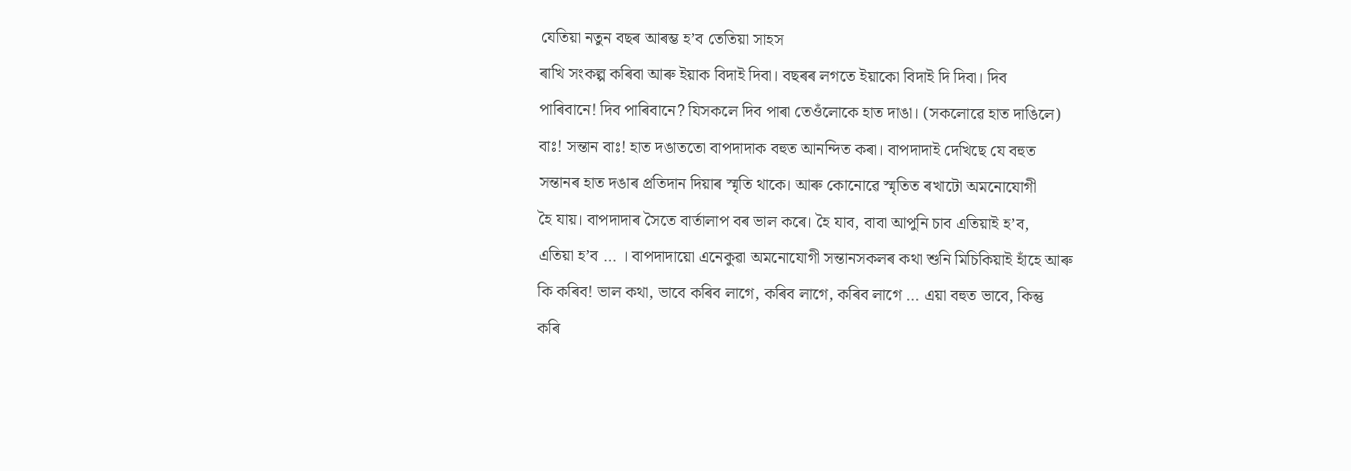যেতিয়া নতুন বছৰ আৰম্ভ হ’ব তেতিয়া সাহস
ৰাখি সংকল্প কৰিবা আৰু ইয়াক বিদাই দিবা। বছৰৰ লগতে ইয়াকো বিদাই দি দিবা। দিব
পাৰিবানে! দিব পাৰিবানে? যিসকলে দিব পাৰা তেওঁলোকে হাত দাঙা। (সকলোৱে হাত দাঙিলে)
বাঃ! সন্তান বাঃ! হাত দঙাততো বাপদাদাক বহুত আনন্দিত কৰা। বাপদাদাই দেখিছে যে বহুত
সন্তানৰ হাত দঙাৰ প্ৰতিদান দিয়াৰ স্মৃতি থাকে। আৰু কোনোৱে স্মৃতিত ৰখাটো অমনোযোগী
হৈ যায়। বাপদাদাৰ সৈতে বাৰ্তালাপ বৰ ভাল কৰে। হৈ যাব, বাবা আপুনি চাব এতিয়াই হ’ব,
এতিয়া হ’ব … । বাপদাদায়ো এনেকুৱা অমনোযোগী সন্তানসকলৰ কথা শুনি মিচিকিয়াই হাঁহে আৰু
কি কৰিব! ভাল কথা, ভাবে কৰিব লাগে, কৰিব লাগে, কৰিব লাগে … এয়া বহুত ভাবে, কিন্তু
কৰি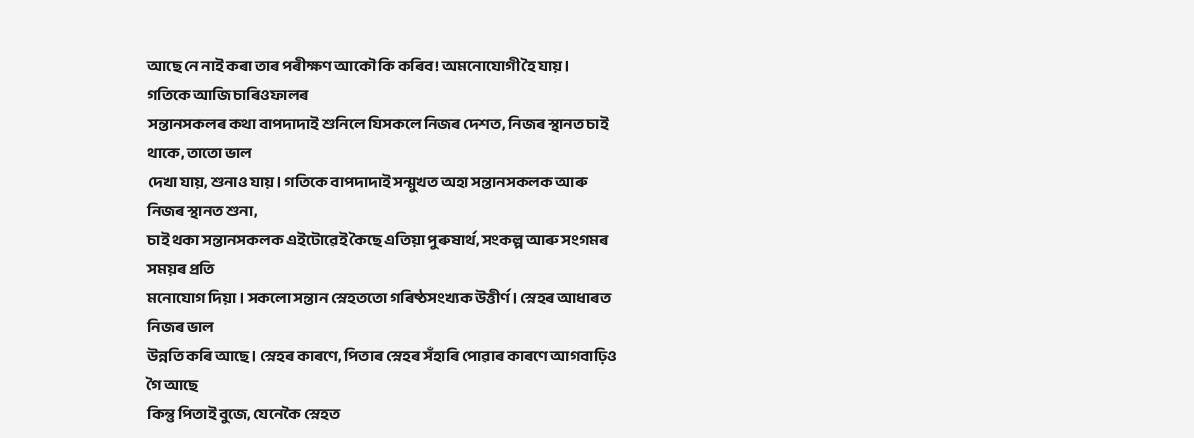আছে নে নাই কৰা তাৰ পৰীক্ষণ আকৌ কি কৰিব! অমনোযোগী হৈ যায়।
গতিকে আজি চাৰিওফালৰ
সন্তানসকলৰ কথা বাপদাদাই শুনিলে যিসকলে নিজৰ দেশত, নিজৰ স্থানত চাই থাকে, তাতো ভাল
দেখা যায়, শুনাও যায়। গতিকে বাপদাদাই সন্মুখত অহা সন্তানসকলক আৰু নিজৰ স্থানত শুনা,
চাই থকা সন্তানসকলক এইটোৱেই কৈছে এতিয়া পুৰুষাৰ্থ, সংকল্প আৰু সংগমৰ সময়ৰ প্ৰতি
মনোযোগ দিয়া। সকলো সন্তান স্নেহততো গৰিষ্ঠসংখ্যক উত্তীৰ্ণ। স্নেহৰ আধাৰত নিজৰ ভাল
উন্নতি কৰি আছে। স্নেহৰ কাৰণে, পিতাৰ স্নেহৰ সঁহাৰি পোৱাৰ কাৰণে আগবাঢ়িও গৈ আছে
কিন্তু পিতাই বুজে, যেনেকৈ স্নেহত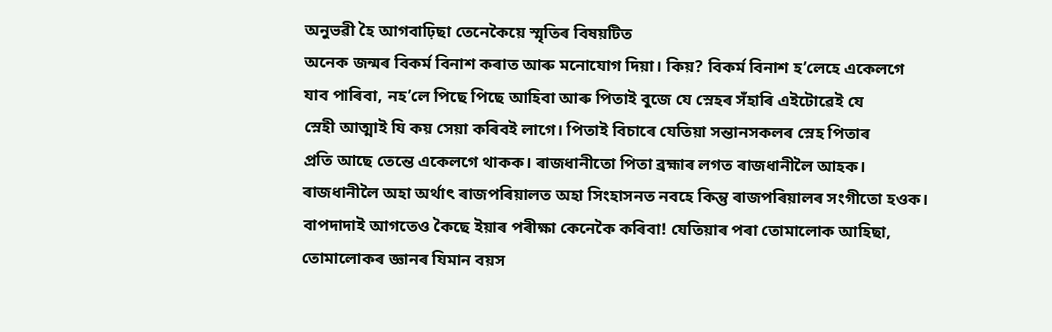অনুভৱী হৈ আগবাঢ়িছা তেনেকৈয়ে স্মৃতিৰ বিষয়টিত
অনেক জন্মৰ বিকৰ্ম বিনাশ কৰাত আৰু মনোযোগ দিয়া। কিয়? বিকৰ্ম বিনাশ হ’লেহে একেলগে
যাব পাৰিবা, নহ’লে পিছে পিছে আহিবা আৰু পিতাই বুজে যে স্নেহৰ সঁহাৰি এইটোৱেই যে
স্নেহী আত্মাই যি কয় সেয়া কৰিবই লাগে। পিতাই বিচাৰে যেতিয়া সন্তানসকলৰ স্নেহ পিতাৰ
প্ৰতি আছে তেন্তে একেলগে থাকক। ৰাজধানীতো পিতা ব্ৰহ্মাৰ লগত ৰাজধানীলৈ আহক।
ৰাজধানীলৈ অহা অৰ্থাৎ ৰাজপৰিয়ালত অহা সিংহাসনত নবহে কিন্তু ৰাজপৰিয়ালৰ সংগীতো হওক।
বাপদাদাই আগতেও কৈছে ইয়াৰ পৰীক্ষা কেনেকৈ কৰিবা! যেতিয়াৰ পৰা তোমালোক আহিছা,
তোমালোকৰ জ্ঞানৰ যিমান বয়স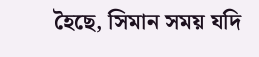হৈছে, সিমান সময় যদি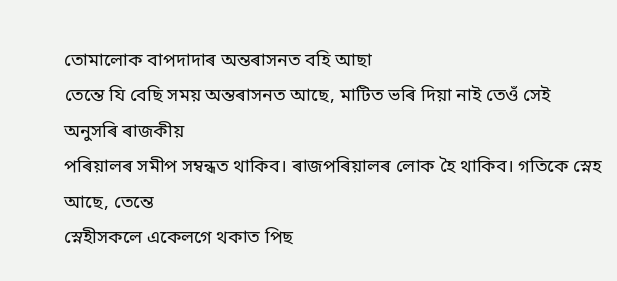তোমালোক বাপদাদাৰ অন্তৰাসনত বহি আছা
তেন্তে যি বেছি সময় অন্তৰাসনত আছে, মাটিত ভৰি দিয়া নাই তেওঁ সেই অনুসৰি ৰাজকীয়
পৰিয়ালৰ সমীপ সম্বন্ধত থাকিব। ৰাজপৰিয়ালৰ লোক হৈ থাকিব। গতিকে স্নেহ আছে, তেন্তে
স্নেহীসকলে একেলগে থকাত পিছ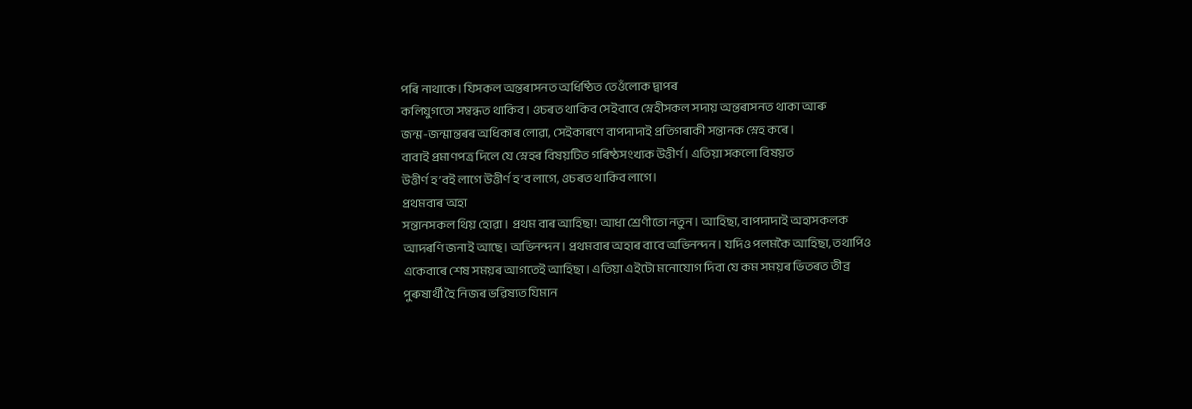পৰি নাথাকে। যিসকল অন্তৰাসনত অধিষ্ঠিত তেওঁলোক দ্বাপৰ
কলিযুগতো সম্বন্ধত থাকিব। ওচৰত থাকিব সেইবাবে স্নেহীসকল সদায় অন্তৰাসনত থাকা আৰু
জন্ম-জন্মান্তৰৰ অধিকাৰ লোৱা, সেইকাৰণে বাপদাদাই প্ৰতিগৰাকী সন্তানক স্নেহ কৰে।
বাবাই প্ৰমাণপত্ৰ দিলে যে স্নেহৰ বিষয়টিত গৰিষ্ঠসংখ্যক উত্তীৰ্ণ। এতিয়া সকলো বিষয়ত
উত্তীৰ্ণ হ’বই লাগে উত্তীৰ্ণ হ’ব লাগে, ওচৰত থাকিব লাগে।
প্ৰথমবাৰ অহা
সন্তানসকল থিয় হোৱা। প্ৰথম বাৰ আহিছা! আধা শ্ৰেণীতো নতুন। আহিছা, বাপদাদাই অহাসকলক
আদৰণি জনাই আছে। অভিনন্দন। প্ৰথমবাৰ অহাৰ বাবে অভিনন্দন। যদিও পলমকৈ আহিছা, তথাপিও
একেবাৰে শেষ সময়ৰ আগতেই আহিছা। এতিয়া এইটো মনোযোগ দিবা যে কম সময়ৰ ভিতৰত তীব্ৰ
পুৰুষাৰ্থী হৈ নিজৰ ভৱিষ্যত যিমান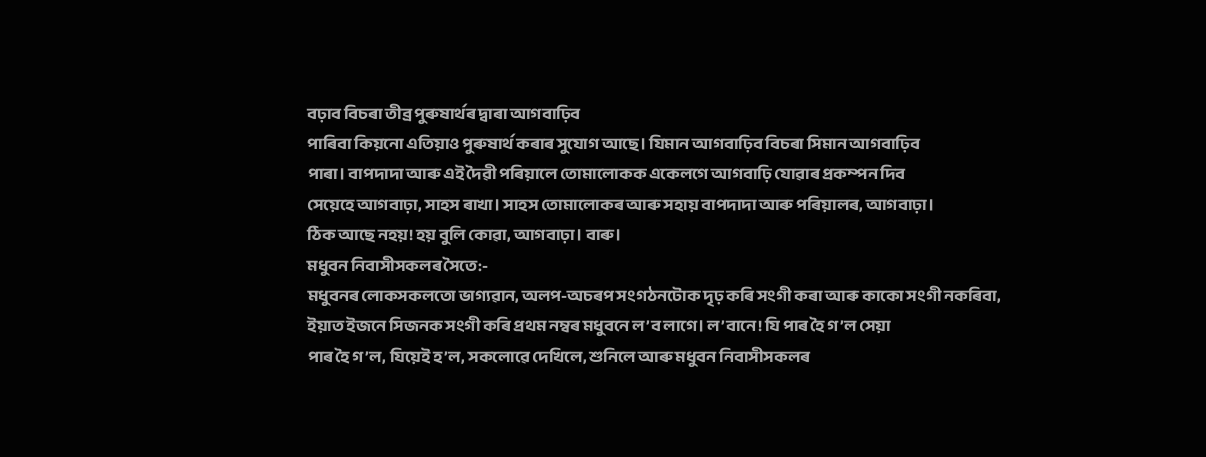বঢ়াব বিচৰা তীব্ৰ পুৰুষাৰ্থৰ দ্বাৰা আগবাঢ়িব
পাৰিবা কিয়নো এতিয়াও পুৰুষাৰ্থ কৰাৰ সুযোগ আছে। যিমান আগবাঢ়িব বিচৰা সিমান আগবাঢ়িব
পাৰা। বাপদাদা আৰু এই দৈৱী পৰিয়ালে তোমালোকক একেলগে আগবাঢ়ি যোৱাৰ প্ৰকম্পন দিব
সেয়েহে আগবাঢ়া, সাহস ৰাখা। সাহস তোমালোকৰ আৰু সহায় বাপদাদা আৰু পৰিয়ালৰ, আগবাঢ়া।
ঠিক আছে নহয়! হয় বুলি কোৱা, আগবাঢ়া। বাৰু।
মধুবন নিবাসীসকলৰ সৈতে:-
মধুবনৰ লোকসকলতো ভাগ্যৱান, অলপ-অচৰপ সংগঠনটোক দৃঢ় কৰি সংগী কৰা আৰু কাকো সংগী নকৰিবা,
ইয়াত ইজনে সিজনক সংগী কৰি প্ৰথম নম্বৰ মধুবনে ল’ব লাগে। ল’বানে! যি পাৰ হৈ গ’ল সেয়া
পাৰ হৈ গ’ল, যিয়েই হ’ল, সকলোৱে দেখিলে, শুনিলে আৰু মধুবন নিবাসীসকলৰ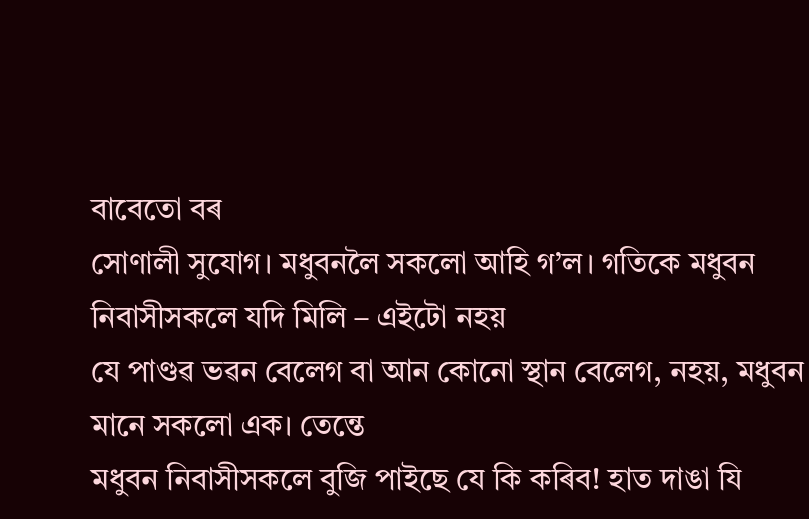বাবেতো বৰ
সোণালী সুযোগ। মধুবনলৈ সকলো আহি গ’ল। গতিকে মধুবন নিবাসীসকলে যদি মিলি – এইটো নহয়
যে পাণ্ডৱ ভৱন বেলেগ বা আন কোনো স্থান বেলেগ, নহয়, মধুবন মানে সকলো এক। তেন্তে
মধুবন নিবাসীসকলে বুজি পাইছে যে কি কৰিব! হাত দাঙা যি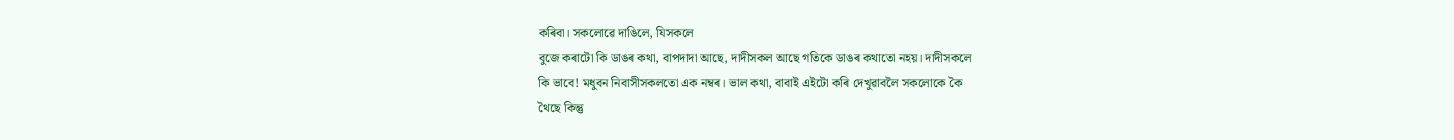কৰিবা। সকলোৱে দাঙিলে, যিসকলে
বুজে কৰাটো কি ডাঙৰ কথা, বাপদাদা আছে, দাদীসকল আছে গতিকে ডাঙৰ কথাতো নহয়। দাদীসকলে
কি ভাবে! মধুবন নিবাসীসকলতো এক নম্বৰ। ভাল কথা, বাবাই এইটো কৰি দেখুৱাবলৈ সকলোকে কৈ
থৈছে কিন্তু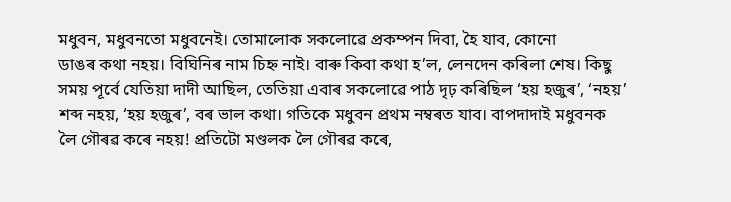মধুবন, মধুবনতো মধুবনেই। তোমালোক সকলোৱে প্ৰকম্পন দিবা, হৈ যাব, কোনো
ডাঙৰ কথা নহয়। বিঘিনিৰ নাম চিহ্ন নাই। বাৰু কিবা কথা হ’ল, লেনদেন কৰিলা শেষ। কিছু
সময় পূৰ্বে যেতিয়া দাদী আছিল, তেতিয়া এবাৰ সকলোৱে পাঠ দৃঢ় কৰিছিল ‘হয় হজুৰ’, ‘নহয়’
শব্দ নহয়, ‘হয় হজুৰ’, বৰ ভাল কথা। গতিকে মধুবন প্ৰথম নম্বৰত যাব। বাপদাদাই মধুবনক
লৈ গৌৰৱ কৰে নহয়! প্ৰতিটো মণ্ডলক লৈ গৌৰৱ কৰে,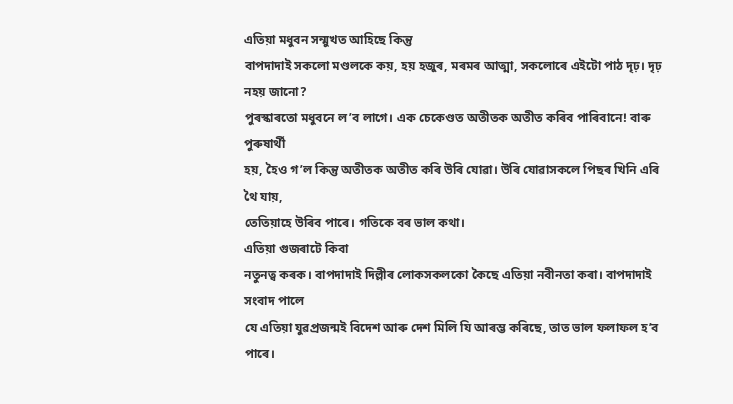এতিয়া মধুবন সন্মুখত আহিছে কিন্তু
বাপদাদাই সকলো মণ্ডলকে কয়, হয় হজুৰ, মৰমৰ আত্মা, সকলোৰে এইটো পাঠ দৃঢ়। দৃঢ় নহয় জানো?
পুৰস্কাৰতো মধুবনে ল’ব লাগে। এক চেকেণ্ডত অতীতক অতীত কৰিব পাৰিবানে! বাৰু পুৰুষাৰ্থী
হয়, হৈও গ’ল কিন্তু অতীতক অতীত কৰি উৰি যোৱা। উৰি যোৱাসকলে পিছৰ খিনি এৰি থৈ যায়,
তেতিয়াহে উৰিব পাৰে। গতিকে বৰ ভাল কথা।
এতিয়া গুজৰাটে কিবা
নতুনত্ব কৰক। বাপদাদাই দিল্লীৰ লোকসকলকো কৈছে এতিয়া নবীনতা কৰা। বাপদাদাই সংবাদ পালে
যে এতিয়া যুৱপ্ৰজন্মই বিদেশ আৰু দেশ মিলি যি আৰম্ভ কৰিছে, তাত ভাল ফলাফল হ’ব পাৰে।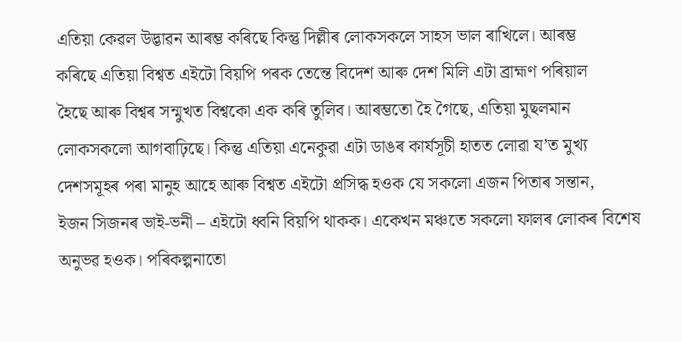এতিয়া কেৱল উদ্ভাৱন আৰম্ভ কৰিছে কিন্তু দিল্লীৰ লোকসকলে সাহস ভাল ৰাখিলে। আৰম্ভ
কৰিছে এতিয়া বিশ্বত এইটো বিয়পি পৰক তেন্তে বিদেশ আৰু দেশ মিলি এটা ব্ৰাহ্মণ পৰিয়াল
হৈছে আৰু বিশ্বৰ সন্মুখত বিশ্বকো এক কৰি তুলিব। আৰম্ভতো হৈ গৈছে, এতিয়া মুছলমান
লোকসকলো আগবাঢ়িছে। কিন্তু এতিয়া এনেকুৱা এটা ডাঙৰ কাৰ্যসূচী হাতত লোৱা য’ত মুখ্য
দেশসমূহৰ পৰা মানুহ আহে আৰু বিশ্বত এইটো প্ৰসিদ্ধ হওক যে সকলো এজন পিতাৰ সন্তান,
ইজন সিজনৰ ভাই-ভনী – এইটো ধ্বনি বিয়পি থাকক। একেখন মঞ্চতে সকলো ফালৰ লোকৰ বিশেষ
অনুভৱ হওক। পৰিকল্পনাতো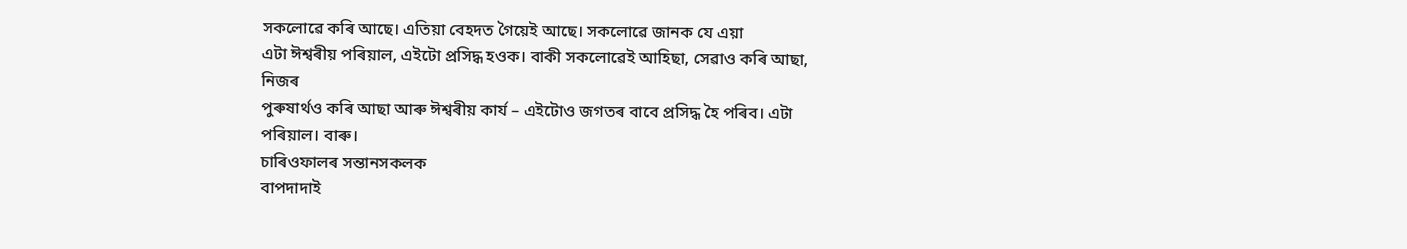সকলোৱে কৰি আছে। এতিয়া বেহদত গৈয়েই আছে। সকলোৱে জানক যে এয়া
এটা ঈশ্বৰীয় পৰিয়াল, এইটো প্ৰসিদ্ধ হওক। বাকী সকলোৱেই আহিছা, সেৱাও কৰি আছা, নিজৰ
পুৰুষাৰ্থও কৰি আছা আৰু ঈশ্বৰীয় কাৰ্য – এইটোও জগতৰ বাবে প্ৰসিদ্ধ হৈ পৰিব। এটা
পৰিয়াল। বাৰু।
চাৰিওফালৰ সন্তানসকলক
বাপদাদাই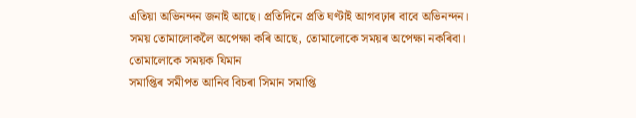এতিয়া অভিনন্দন জনাই আছে। প্ৰতিদিনে প্ৰতি ঘণ্টাই আগবঢ়াৰ বাবে অভিনন্দন।
সময় তোমালোকলৈ অপেক্ষা কৰি আছে, তোমালোকে সময়ৰ অপেক্ষা নকৰিবা। তোমালোকে সময়ক যিমান
সমাপ্তিৰ সমীপত আনিব বিচৰা সিমান সমাপ্তি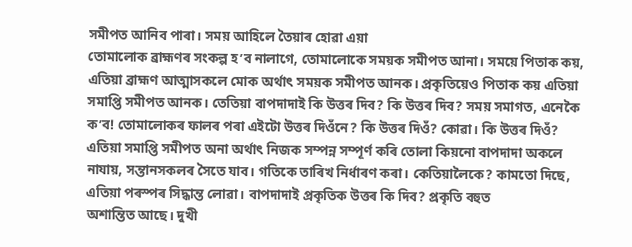সমীপত আনিব পাৰা। সময় আহিলে তৈয়াৰ হোৱা এয়া
তোমালোক ব্ৰাহ্মণৰ সংকল্প হ’ব নালাগে, তোমালোকে সময়ক সমীপত আনা। সময়ে পিতাক কয়,
এতিয়া ব্ৰাহ্মণ আত্মাসকলে মোক অৰ্থাৎ সময়ক সমীপত আনক। প্ৰকৃতিয়েও পিতাক কয় এতিয়া
সমাপ্তি সমীপত আনক। তেতিয়া বাপদাদাই কি উত্তৰ দিব? কি উত্তৰ দিব? সময় সমাগত, এনেকৈ
ক’ব! তোমালোকৰ ফালৰ পৰা এইটো উত্তৰ দিওঁনে? কি উত্তৰ দিওঁ? কোৱা। কি উত্তৰ দিওঁ?
এতিয়া সমাপ্তি সমীপত অনা অৰ্থাৎ নিজক সম্পন্ন সম্পূৰ্ণ কৰি তোলা কিয়নো বাপদাদা অকলে
নাযায়, সন্তানসকলৰ সৈতে যাব। গতিকে তাৰিখ নিৰ্ধাৰণ কৰা। কেতিয়ালৈকে? কামতো দিছে,
এতিয়া পৰস্পৰ সিদ্ধান্ত লোৱা। বাপদাদাই প্ৰকৃতিক উত্তৰ কি দিব? প্ৰকৃতি বহুত
অশান্তিত আছে। দুখী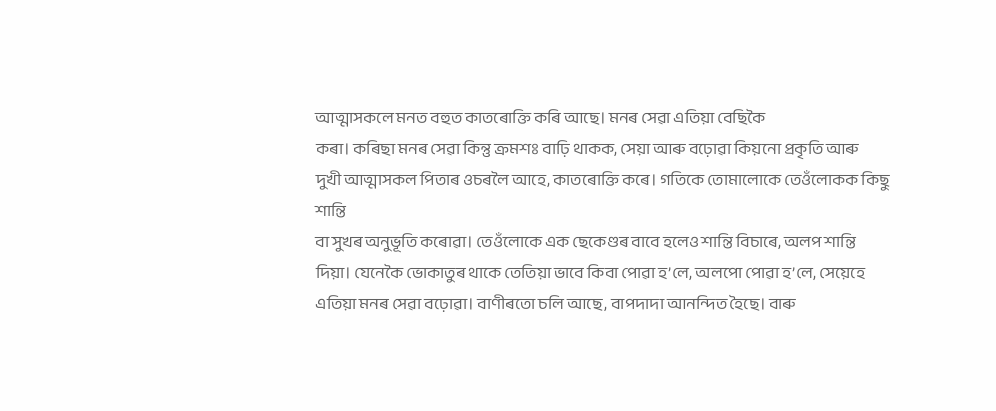আত্মাসকলে মনত বহুত কাতৰোক্তি কৰি আছে। মনৰ সেৱা এতিয়া বেছিকৈ
কৰা। কৰিছা মনৰ সেৱা কিন্তু ক্ৰমশঃ বাঢ়ি থাকক, সেয়া আৰু বঢ়োৱা কিয়নো প্ৰকৃতি আৰু
দুখী আত্মাসকল পিতাৰ ওচৰলৈ আহে, কাতৰোক্তি কৰে। গতিকে তোমালোকে তেওঁলোকক কিছু শান্তি
বা সুখৰ অনুভূতি কৰোৱা। তেওঁলোকে এক ছেকেণ্ডৰ বাবে হলেও শান্তি বিচাৰে, অলপ শান্তি
দিয়া। যেনেকৈ ভোকাতুৰ থাকে তেতিয়া ভাবে কিবা পোৱা হ’লে, অলপো পোৱা হ’লে, সেয়েহে
এতিয়া মনৰ সেৱা বঢ়োৱা। বাণীৰতো চলি আছে, বাপদাদা আনন্দিত হৈছে। বাৰু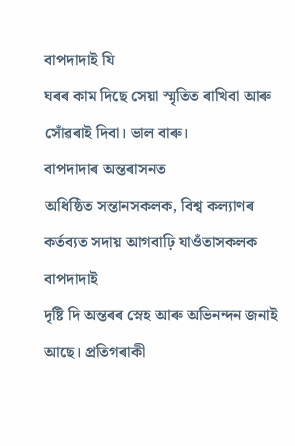বাপদাদাই যি
ঘৰৰ কাম দিছে সেয়া স্মৃতিত ৰাখিবা আৰু সোঁৱৰাই দিবা। ভাল বাৰু।
বাপদাদাৰ অন্তৰাসনত
অধিষ্ঠিত সন্তানসকলক, বিশ্ব কল্যাণৰ কৰ্তব্যত সদায় আগবাঢ়ি যাওঁতাসকলক বাপদাদাই
দৃষ্টি দি অন্তৰৰ স্নেহ আৰু অভিনন্দন জনাই আছে। প্ৰতিগৰাকী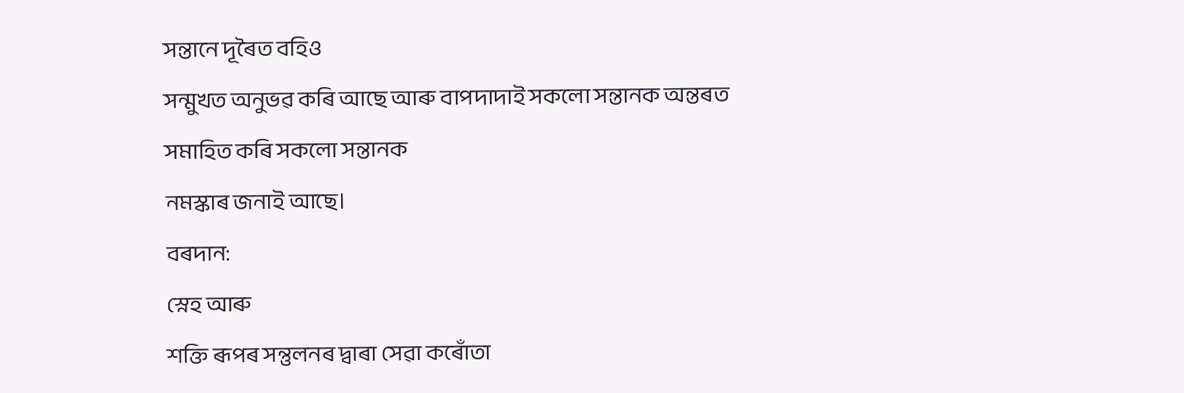সন্তানে দূৰৈত বহিও
সন্মুখত অনুভৱ কৰি আছে আৰু বাপদাদাই সকলো সন্তানক অন্তৰত সমাহিত কৰি সকলো সন্তানক
নমস্কাৰ জনাই আছে।
বৰদান:
স্নেহ আৰু
শক্তি ৰূপৰ সন্তুলনৰ দ্বাৰা সেৱা কৰোঁতা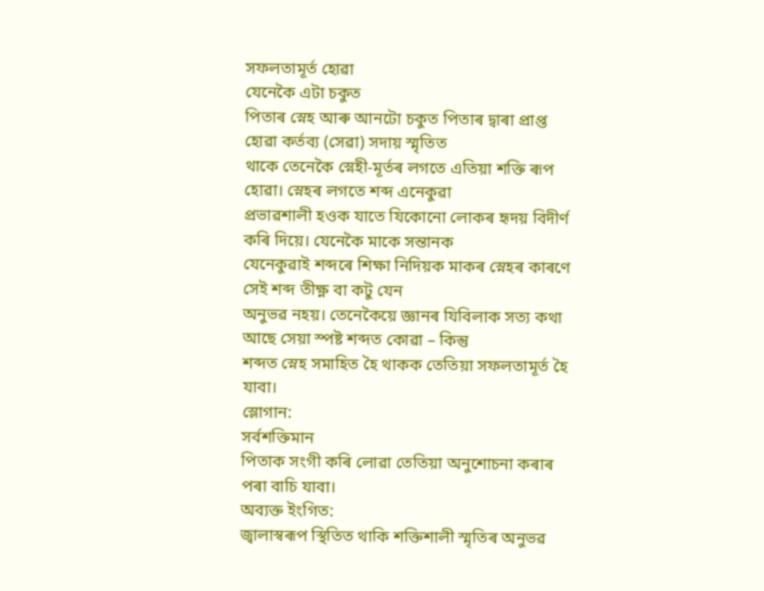সফলতামূৰ্ত হোৱা
যেনেকৈ এটা চকুত
পিতাৰ স্নেহ আৰু আনটো চকুত পিতাৰ দ্বাৰা প্ৰাপ্ত হোৱা কৰ্তব্য (সেৱা) সদায় স্মৃতিত
থাকে তেনেকৈ স্নেহী-মূৰ্তৰ লগতে এতিয়া শক্তি ৰূপ হোৱা। স্নেহৰ লগতে শব্দ এনেকুৱা
প্ৰভাৱশালী হওক যাতে যিকোনো লোকৰ হৃদয় বিদীৰ্ণ কৰি দিয়ে। যেনেকৈ মাকে সন্তানক
যেনেকুৱাই শব্দৰে শিক্ষা নিদিয়ক মাকৰ স্নেহৰ কাৰণে সেই শব্দ তীক্ষ্ণ বা কটু যেন
অনুভৱ নহয়। তেনেকৈয়ে জ্ঞানৰ যিবিলাক সত্য কথা আছে সেয়া স্পষ্ট শব্দত কোৱা – কিন্তু
শব্দত স্নেহ সমাহিত হৈ থাকক তেতিয়া সফলতামূৰ্ত হৈ যাবা।
স্লোগান:
সৰ্বশক্তিমান
পিতাক সংগী কৰি লোৱা তেতিয়া অনুশোচনা কৰাৰ পৰা বাচি যাবা।
অব্যক্ত ইংগিত:
জ্বালাস্বৰূপ স্থিতিত থাকি শক্তিশালী স্মৃতিৰ অনুভৱ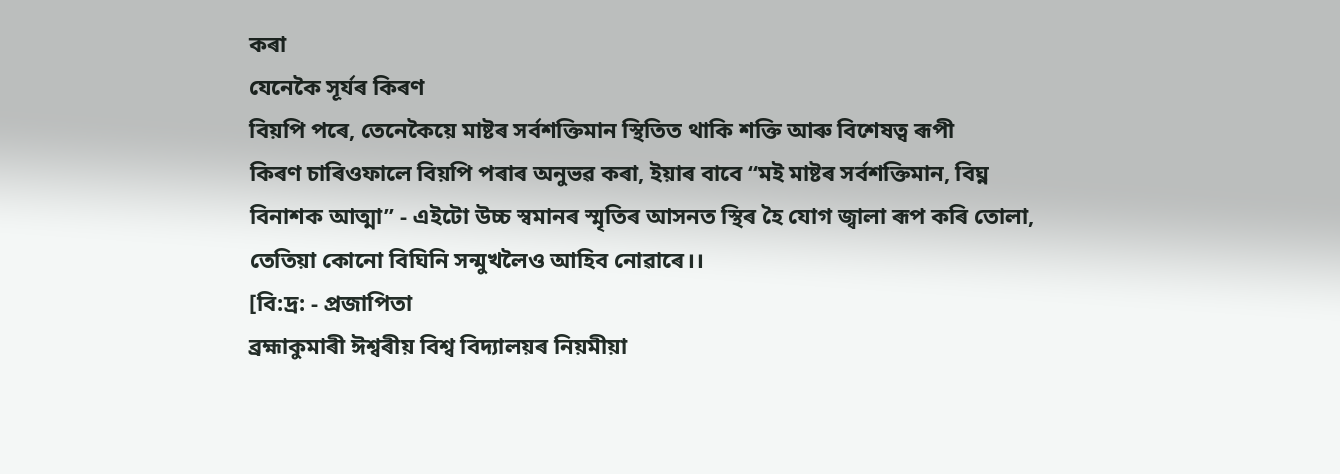কৰা
যেনেকৈ সূৰ্যৰ কিৰণ
বিয়পি পৰে, তেনেকৈয়ে মাষ্টৰ সৰ্বশক্তিমান স্থিতিত থাকি শক্তি আৰু বিশেষত্ব ৰূপী
কিৰণ চাৰিওফালে বিয়পি পৰাৰ অনুভৱ কৰা, ইয়াৰ বাবে “মই মাষ্টৰ সৰ্বশক্তিমান, বিঘ্ন
বিনাশক আত্মা” - এইটো উচ্চ স্বমানৰ স্মৃতিৰ আসনত স্থিৰ হৈ যোগ জ্বালা ৰূপ কৰি তোলা,
তেতিয়া কোনো বিঘিনি সন্মুখলৈও আহিব নোৱাৰে।।
[বি:দ্ৰ: - প্ৰজাপিতা
ব্ৰহ্মাকুমাৰী ঈশ্বৰীয় বিশ্ব বিদ্যালয়ৰ নিয়মীয়া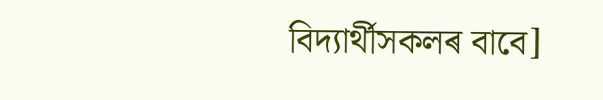বিদ্যাৰ্থীসকলৰ বাবে]